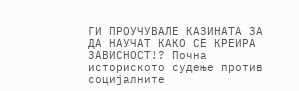ГИ ПРОУЧУВАЛЕ КАЗИНАТА ЗА ДА НАУЧАТ КАКО СЕ КРЕИРА ЗАВИСНОСТ!? Почна историското судење против социјалните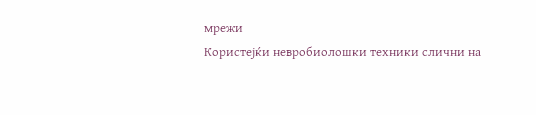мрежи
Користејќи невробиолошки техники слични на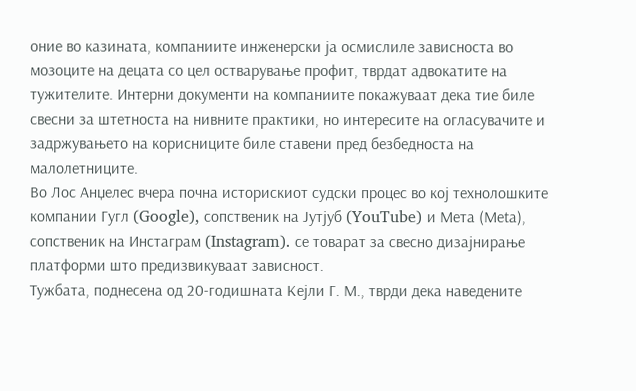оние во казината, компаниите инженерски ја осмислиле зависноста во мозоците на децата со цел остварување профит, тврдат адвокатите на тужителите. Интерни документи на компаниите покажуваат дека тие биле свесни за штетноста на нивните практики, но интересите на огласувачите и задржувањето на корисниците биле ставени пред безбедноста на малолетниците.
Во Лос Анџелес вчера почна историскиот судски процес во кој технолошките компании Гугл (Google), сопственик на Јутјуб (YouTube) и Mета (Меtа), сопственик на Инстаграм (Instagram). се товарат за свесно дизајнирање платформи што предизвикуваат зависност.
Тужбата, поднесена од 20-годишната Кејли Г. М., тврди дека наведените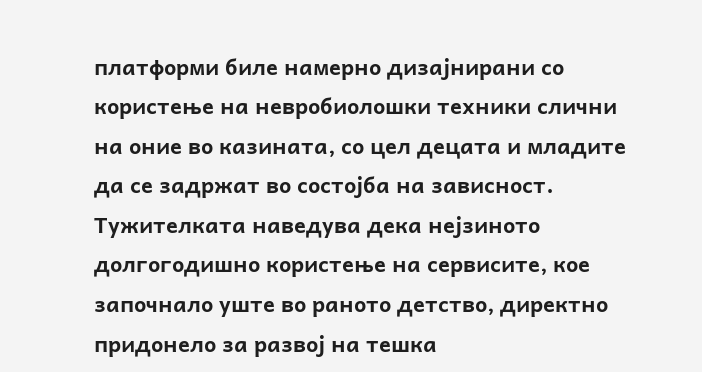платформи биле намерно дизајнирани со користење на невробиолошки техники слични на оние во казината, со цел децата и младите да се задржат во состојба на зависност. Тужителката наведува дека нејзиното долгогодишно користење на сервисите, кое започнало уште во раното детство, директно придонело за развој на тешка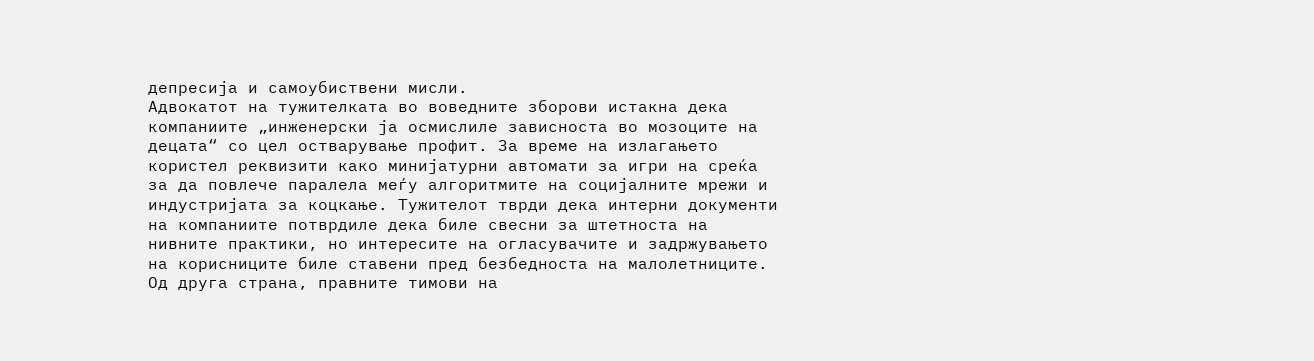депресија и самоубиствени мисли.
Адвокатот на тужителката во воведните зборови истакна дека компаниите „инженерски ја осмислиле зависноста во мозоците на децата“ со цел остварување профит. За време на излагањето користел реквизити како минијатурни автомати за игри на среќа за да повлече паралела меѓу алгоритмите на социјалните мрежи и индустријата за коцкање. Тужителот тврди дека интерни документи на компаниите потврдиле дека биле свесни за штетноста на нивните практики, но интересите на огласувачите и задржувањето на корисниците биле ставени пред безбедноста на малолетниците.
Од друга страна, правните тимови на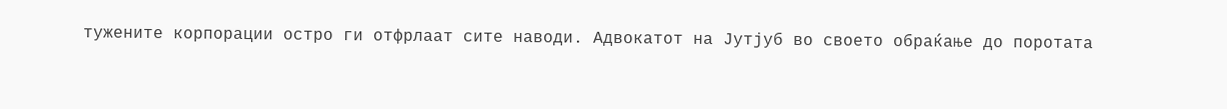тужените корпорации остро ги отфрлаат сите наводи. Адвокатот на Јутјуб во своето обраќање до поротата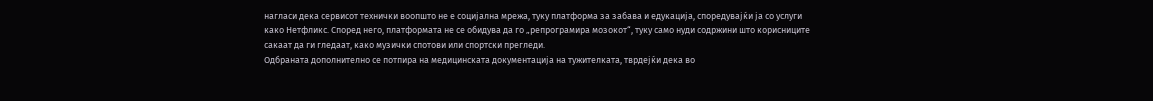нагласи дека сервисот технички воопшто не е социјална мрежа, туку платформа за забава и едукација, споредувајќи ја со услуги како Нетфликс. Според него, платформата не се обидува да го „репрограмира мозокот“, туку само нуди содржини што корисниците сакаат да ги гледаат, како музички спотови или спортски прегледи.
Одбраната дополнително се потпира на медицинската документација на тужителката, тврдејќи дека во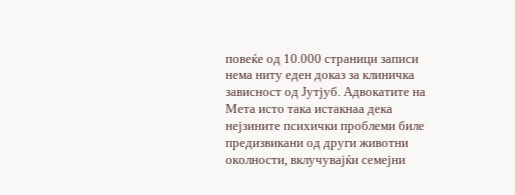повеќе од 10.000 страници записи нема ниту еден доказ за клиничка зависност од Јутјуб. Адвокатите на Мета исто така истакнаа дека нејзините психички проблеми биле предизвикани од други животни околности, вклучувајќи семејни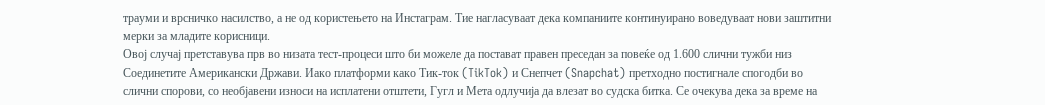трауми и врсничко насилство, а не од користењето на Инстаграм. Тие нагласуваат дека компаниите континуирано воведуваат нови заштитни мерки за младите корисници.
Овој случај претставува прв во низата тест-процеси што би можеле да постават правен преседан за повеќе од 1.600 слични тужби низ Соединетите Американски Држави. Иако платформи како Тик-ток (TikTok) и Снепчет (Snapchat) претходно постигнале спогодби во слични спорови, со необјавени износи на исплатени отштети, Гугл и Мета одлучија да влезат во судска битка. Се очекува дека за време на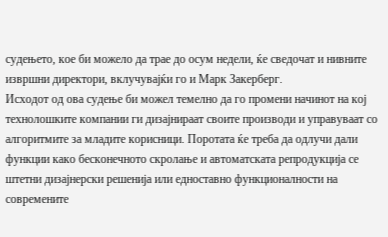судењето, кое би можело да трае до осум недели, ќе сведочат и нивните извршни директори, вклучувајќи го и Марк Закерберг.
Исходот од ова судење би можел темелно да го промени начинот на кој технолошките компании ги дизајнираат своите производи и управуваат со алгоритмите за младите корисници. Поротата ќе треба да одлучи дали функции како бесконечното скролање и автоматската репродукција се штетни дизајнерски решенија или едноставно функционалности на современите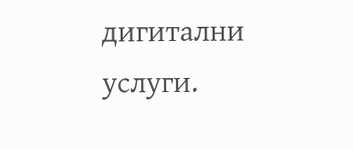дигитални услуги.